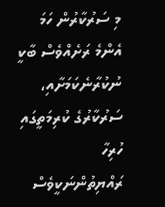މި ސަރުކާރުން ހަމަ އެންމެ ރަށެއްވެސް ބާކީ ނުކުރާނެކަމަށާއި، ސަރުކާރުގެ ކުރިމަތީގައި ހުރިހާ ރައްޔިތުންނަކީވެސް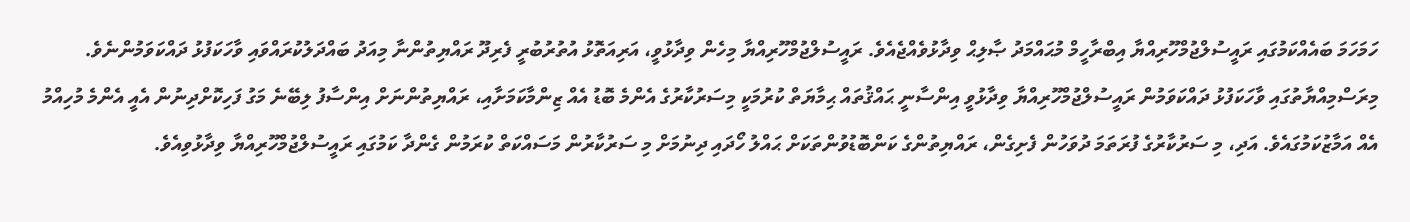ހަމަހަމަ ބައެއްކަމުގައި ރައީސުލްޖުމްހޫރިއްޔާ އިބްރާހީމް މުޙައްމަދު ޞާލިޙް ވިދާޅުވެއްޖެއެވެ. ރައީސުލްޖުމްހޫރިއްޔާ މިހެން ވިދާޅުވީ، އަރިއަތޮޅު އުތުރުބުރީ ފެރިދޫ ރައްޔިތުންނާ މިއަދު ބައްދަލުކުރައްވައި ވާހަކަފުޅު ދައްކަވަމުންނެވެ.
މިރަސްމިއްޔާތުގައި ވާހަކަފުޅު ދައްކަވަމުން ރައީސުލްޖުމްހޫރިއްޔާ ވިދާޅުވީ އިންސާނީ ޙައްޤުތައް ޙިމާޔަތް ކުރުމަކީ މިސަރުކާރުގެ އެންމެ ބޮޑު އެއް ޒިންމާކަމަށާއި، ރައްޔިތުންނަށް އިންސާފު ލިބޭނެ މަގު ފަހިކޮށްދިނުން އެއީ އެންމެ މުހިއްމު އެއް އަމާޒުކަމުގައެވެ. އަދި، މި ސަރުކާރުގެ ފުރަތަމަ ދުވަހުން ފެށިގެން، ރައްޔިތުންގެ ކަންބޮޑުވުންތަކަށް ޙައްލު ހޯދައި ދިނުމަށް މި ސަރުކާރުން މަސައްކަތް ކުރަމުން ގެންދާ ކަމުގައި ރައީސުލްޖުމްހޫރިއްޔާ ވިދާޅުވިއެވެ.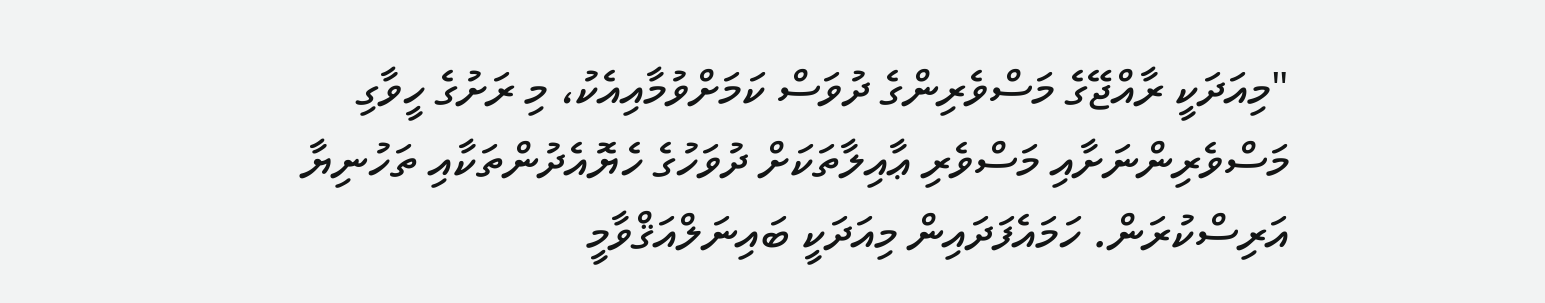"މިއަދަކީ ރާއްޖޭގެ މަސްވެރިންގެ ދުވަސް ކަމަށްވުމާއިއެކު، މި ރަށުގެ ހީވާގި މަސްވެރިންނަށާއި މަސްވެރި ޢާއިލާތަކަށް ދުވަހުގެ ހެޔޮއެދުންތަކާއި ތަހުނިޔާ އަރިސްކުރަން. ހަމައެފަދައިން މިއަދަކީ ބައިނަލްއަޤްވާމީ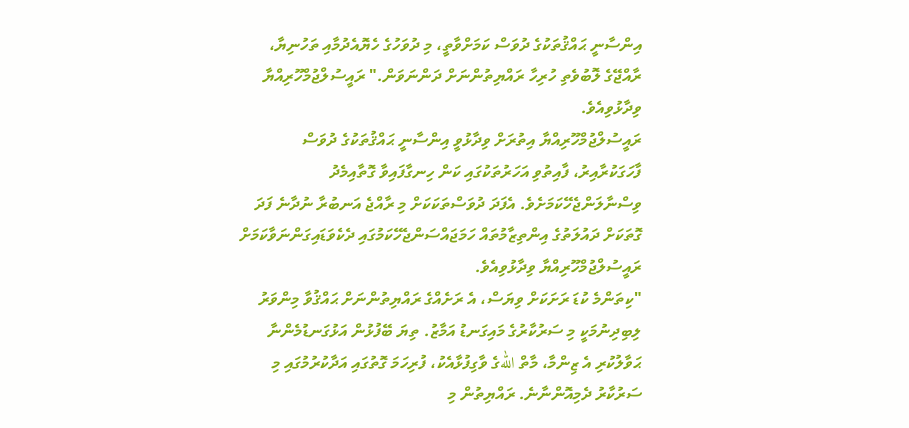އިންސާނީ ޙައްޤުތަކުގެ ދުވަސް ކަމަށްވާތީ، މި ދުވަހުގެ ހެޔޮއެދުމާއި ތަހުނިޔާ، ރާއްޖޭގެ ލޮބުވެތި ހުރިހާ ރައްޔިތުންނަށް ދަންނަވަން." ރައީސުލްޖުމްހޫރިއްޔާ ވިދާޅުވިއެވެ.
ރައީސުލްޖުމްހޫރިއްޔާ އިތުރަށް ވިދާޅުވީ އިންސާނީ ޙައްޤުތަކުގެ ދުވަސް ފާހަގަކުރާއިރު، ފާއިތުވި އަހަރުތަކުގައި ކަން ހިނގާފައިވާ ގޮތާއިމެދު ވިސްނާލަންޖެހޭކަމަށެވެ. އެފަދަ ދުވަސްތަކަކަށް މި ރާއްޖެ އަނބުރާ ނުދާނެ ފަދަ ގޮތަކަށް ދައުލަތުގެ އިންތިޒާމުތައް ހަމަޖައްސަންޖެހޭކަމުގައި ދެކެވަޑައިގަންނަވާކަމަށް ރައީސުލްޖުމްހޫރިއްޔާ ވިދާޅުވިއެވެ.
"ކިތަންމެ ކުޑަ ރަށަކަށް ވިޔަސް، އެ ރަށެއްގެ ރައްޔިތުންނަށް ޙައްޤުވާ މިންވަރު ލިބިދިނުމަކީ މި ސަރުކާރުގެ މައިގަނޑު އަމާޒު. ތިޔަ ބޭފުޅުން އަޅުގަނޑުމެންނާ ޙަވާލުކުރި އެ ޒިންމާ، މާތް اللهގެ ވާގިފުޅާއެކު، ފުރިހަމަ ގޮތުގައި އަދާކުރުމުގައި މި ސަރުކާރު ދެމިއޮންނާނެ. ރައްޔިތުން މި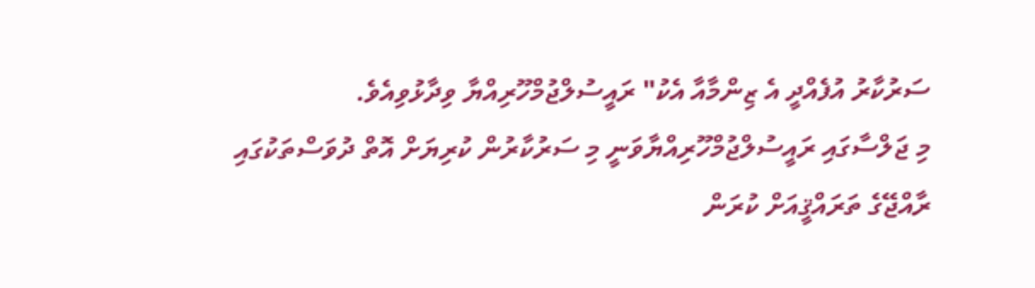ސަރުކާރު އުފެއްދީ އެ ޒިންމާއާ އެކު" ރައީސުލްޖުމްހޫރިއްޔާ ވިދާޅުވިއެވެ.
މި ޖަލްސާގައި ރައީސުލްޖުމްހޫރިއްޔާވަނީ މި ސަރުކާރުން ކުރިޔަށް އޮތް ދުވަސްތަކުގައި ރާއްޖޭގެ ތަރައްޤީއަށް ކުރަން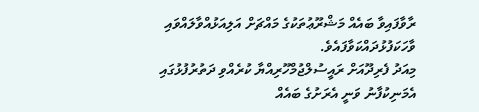ރާވާފައިވާ ބައެއް މަޝްރޫޢުތަކުގެ މައްޗަށް އަލިއަޅުއްވާލައްވައި ވާހަކަފުޅުދައްކަވާފައެވެ.
މިއަދު ފެރިދޫއަށް ރައީސުލްޖުމްހޫރިއްޔާ ކުރެއްވި ދަތުރުފުޅުގައި އެމަނިކުފާނު ވަނީ އެރަށުގެ ބައެއް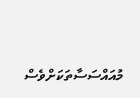މުއައްސަސާތަކަށްވެސް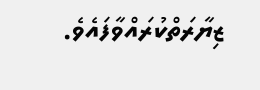ޒިޔާރަތްކުރައްވާފައެވެ.